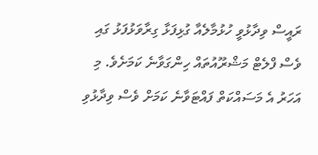ރައީސް ވިދާޅުވީ ހުޅުމާލެއާ ގުޅިފަޅާ ގިރާވަޅުފަޅު ގައި ވެސް ފްލެޓް މަޝްރޫއުތައް ހިންގަވާނެ ކަމަށެވެ. މި އަހަރު އެ މަސައްކަތް ފައްޓަވާނެ ކަމަށް ވެސް ވިދާޅުވި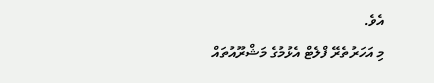އެވެ.
މި އަހަރުތެރޭ ފްލެޓް އެޅުމުގެ މަޝްރޫއުތައް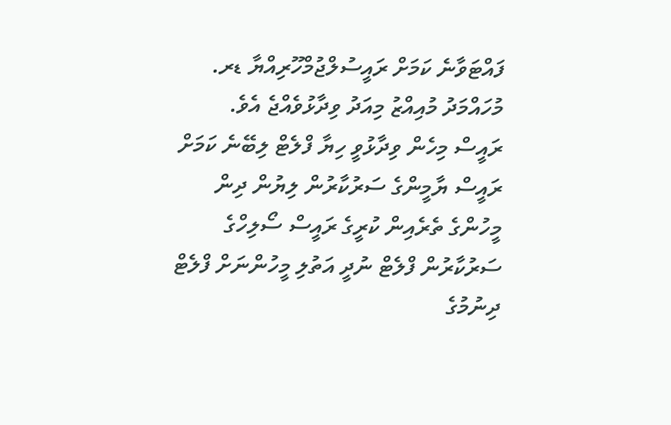ފައްޓަވާނެ ކަމަށް ރައީސުލްޖުމްހޫރިއްޔާ ޑރ. މުހައްމަދު މުއިއްޒު މިއަދު ވިދާޅުވެއްޖެ އެވެ.
ރައީސް މިހެން ވިދާޅުވީ ހިޔާ ފްލެޓް ލިބޭނެ ކަމަށް ރައީސް ޔާމީންގެ ސަރުކާރުން ލިޔުން ދިން މީހުންގެ ތެރެއިން ކުރީގެ ރައީސް ސޯލިހްގެ ސަރުކާރުން ފްލެޓް ނުދީ އަތުލި މީހުންނަށް ފްލެޓް ދިނުމުގެ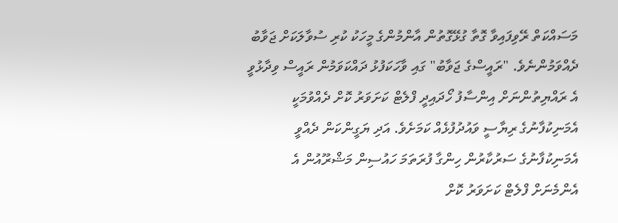މަސައްކަތް ރޭވިފައިވާ ގޮތާ ގުޅޭގޮތުން އާންމުންގެ މީހަކު ކުރި ސުވާލަކަށް ޖަވާބު ދެއްވަމުންނެވެ. "ރައީސްގެ ޖަވާބު" ގައި ވާހަކަފުޅު ދައްކަވަމުން ރައީސް ވިދާޅުވީ އެ ރައްޔިތުންނަށް އިންސާފު ހޯދައިދީ ފްލެޓް ކަށަވަރު ކޮށް ދެއްވުމަކީ އެމަނިކުފާނުގެ ރިޔާސީ ވައުދުފުޅެއް ކަމަށެވެ. އަދި ޔަގީންކަން ދެއްވީ އެމަނިކުފާނުގެ ސަރުކާރުން ހިންގާ ފުރަތަމަ ހައުސިން މަޝްރޫއުން އެ އެންމެނަށް ފްލެޓް ކަށަވަރު ކޮށް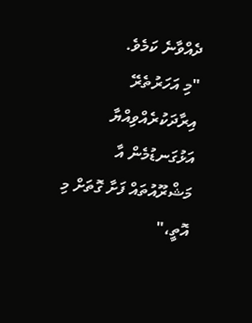ދެއްވާނެ ކަމެވެ.
"މި އަހަރުތެރޭ އިރާދަކުރެއްވިއްޔާ އަޅުގަނޑުމެން އާ މަޝްރޫއުތައް ފަށާ ގޮތަށް މި އޮތީ،"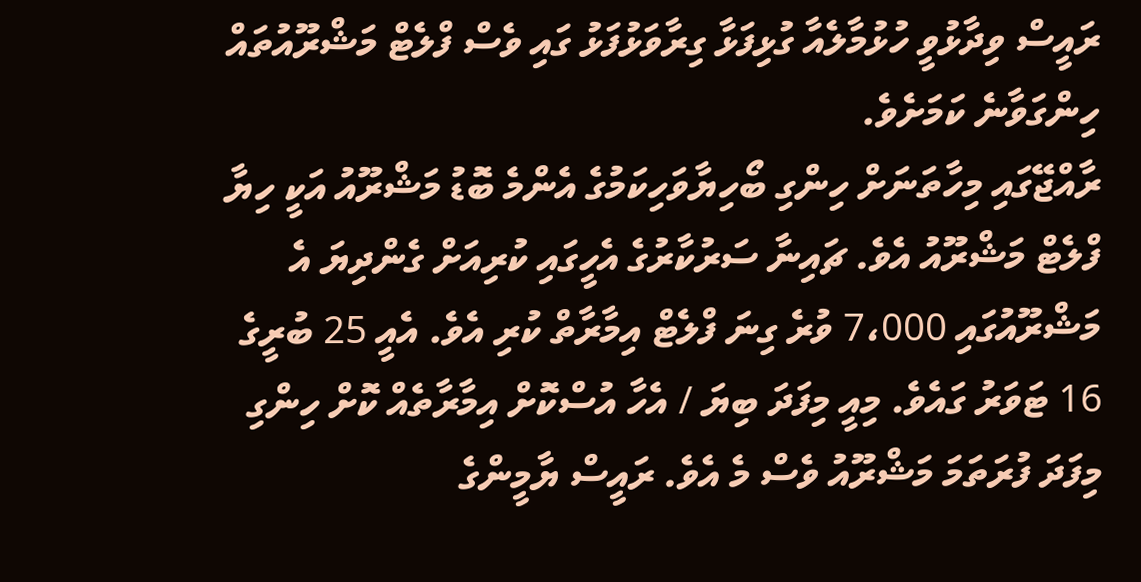ރައީސް ވިދާޅުވީ ހުޅުމާލެއާ ގުޅިފަޅާ ގިރާވަޅުފަޅު ގައި ވެސް ފްލެޓް މަޝްރޫއުތައް ހިންގަވާނެ ކަމަށެވެ.
ރާއްޖޭގައި މިހާތަނަށް ހިންގި ބޯހިޔާވަހިކަމުގެ އެންމެ ބޮޑު މަޝްރޫއު އަކީ ހިޔާ ފްލެޓް މަޝްރޫއު އެވެ. ޗައިނާ ސަރުކާރުގެ އެހީގައި ކުރިއަށް ގެންދިޔަ އެ މަޝްރޫއުގައި 7،000 ވުރެ ގިނަ ފްލެޓް އިމާރާތް ކުރި އެވެ. އެއީ 25 ބުރީގެ 16 ޓަވަރު ގައެވެ. މިއީ މިފަދަ ބިޔަ / އެހާ އުސްކޮށް އިމާރާތެއް ކޮށް ހިންގި މިފަދަ ފުރަތަމަ މަޝްރޫއު ވެސް މެ އެވެ. ރައީސް ޔާމީންގެ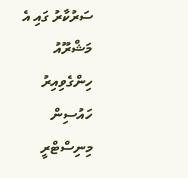ސަރުކާރު ގައި އެ މަޝްރޫއު ހިންގެވިއިރު ހައުސިން މިނިސްޓްރީ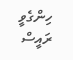ހިންގެވީ ރައީސް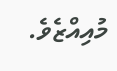މުއިއްޒެވެ.